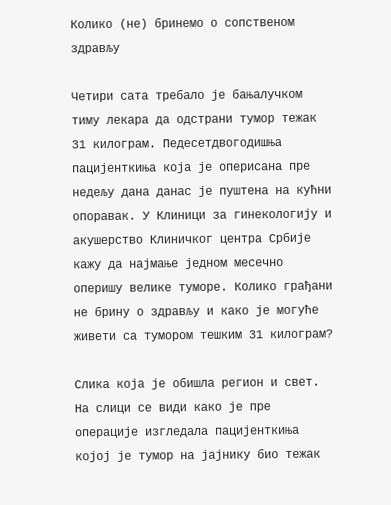Колико (не) бринемо о сопственом здрављу

Четири сата требало је бањалучком тиму лекара да одстрани тумор тежак 31 килограм. Педесетдвогодишња пацијенткиња која је оперисана пре недељу дана данас је пуштена на кућни опоравак. У Клиници за гинекологију и акушерство Клиничког центра Србије кажу да најмање једном месечно оперишу велике туморе. Колико грађани не брину о здрављу и како је могуће живети са тумором тешким 31 килограм?

Слика која је обишла регион и свет. На слици се види како је пре операције изгледала пацијенткиња којој је тумор на јајнику био тежак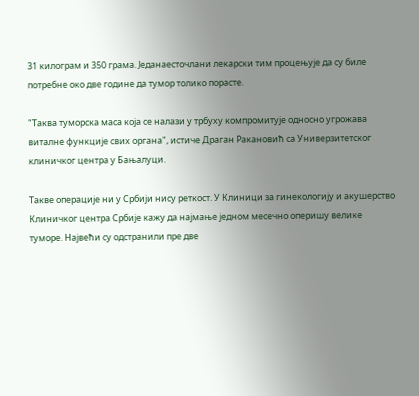31 килограм и 350 грама. Једанаесточлани лекарски тим процењује да су биле потребне око две године да тумор толико порасте.

"Таква туморска маса која се налази у трбуху компромитује односно угрожава виталне функције свих органа", истиче Драган Ракановић са Универзитетског клиничког центра у Бањалуци.

Такве операције ни у Србији нису реткост. У Клиници за гинекологију и акушерство Клиничког центра Србије кажу да најмање једном месечно оперишу велике туморе. Највећи су одстранили пре две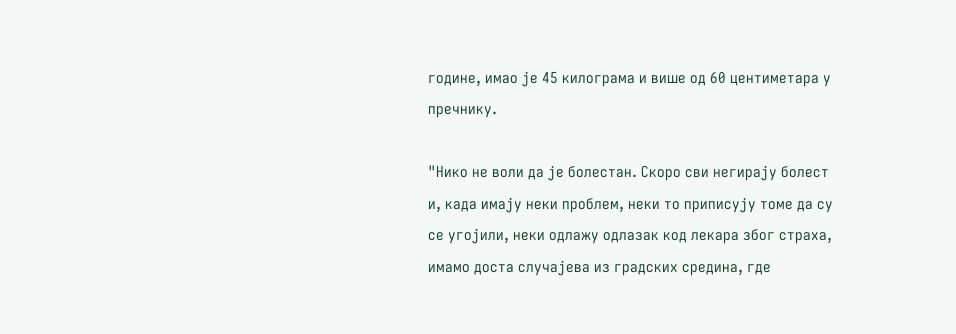године, имао је 45 килограма и више од 60 центиметара у пречнику.

"Нико не воли да је болестан. Скоро сви негирају болест и, када имају неки проблем, неки то приписују томе да су се угојили, неки одлажу одлазак код лекара због страха, имамо доста случајева из градских средина, где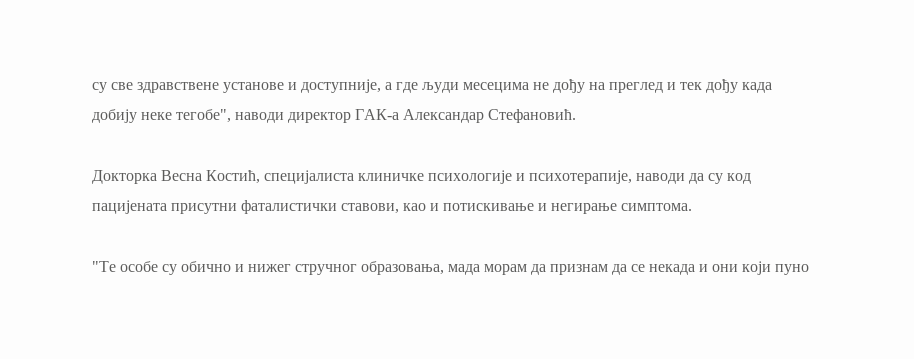су све здравствене установе и доступније, а где људи месецима не дођу на преглед и тек дођу када добију неке тегобе", наводи директор ГАК-а Александар Стефановић.

Докторка Весна Костић, специјалиста клиничке психологије и психотерапије, наводи да су код пацијената присутни фаталистички ставови, као и потискивање и негирање симптома.

"Те особе су обично и нижег стручног образовања, мада морам да признам да се некада и они који пуно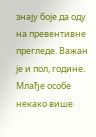знају боје да оду на превентивне прегледе. Важан је и пол, године. Млађе особе некако више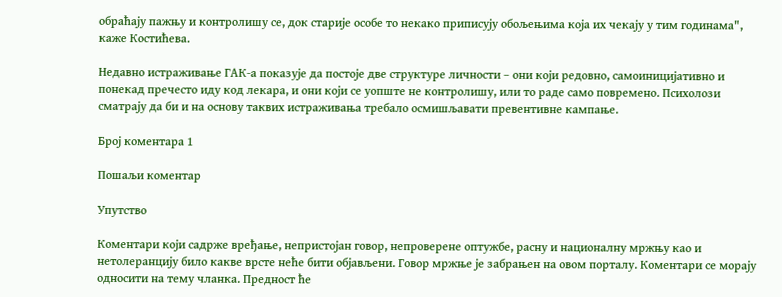обраћају пажњу и контролишу се, док старије особе то некако приписују обољењима која их чекају у тим годинама", каже Костићева.

Недавно истраживање ГАК-а показује да постоје две структуре личности – они који редовно, самоиницијативно и понекад пречесто иду код лекара, и они који се уопште не контролишу, или то раде само повремено. Психолози сматрају да би и на основу таквих истраживања требало осмишљавати превентивне кампање.

Број коментара 1

Пошаљи коментар

Упутство

Коментари који садрже вређање, непристојан говор, непроверене оптужбе, расну и националну мржњу као и нетолеранцију било какве врсте неће бити објављени. Говор мржње је забрањен на овом порталу. Коментари се морају односити на тему чланка. Предност ће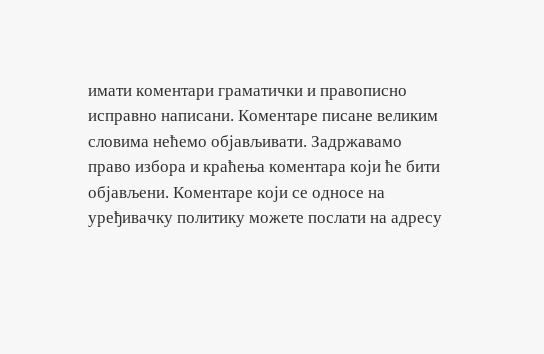имати коментари граматички и правописно исправно написани. Коментаре писане великим словима нећемо објављивати. Задржавамо право избора и краћења коментара који ће бити објављени. Коментаре који се односе на уређивачку политику можете послати на адресу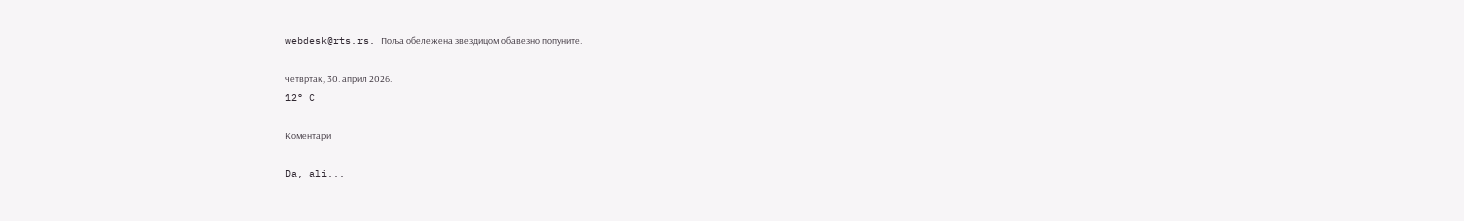webdesk@rts.rs. Поља обележена звездицом обавезно попуните.

четвртак, 30. април 2026.
12° C

Коментари

Da, ali...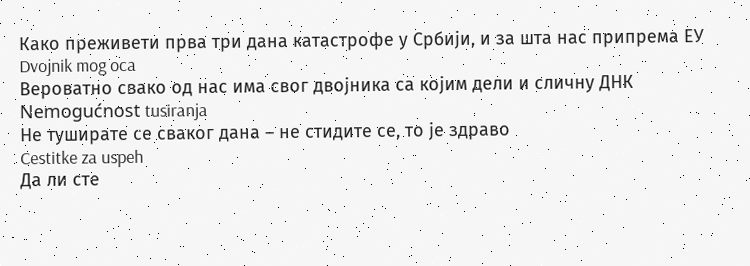Како преживети прва три дана катастрофе у Србији, и за шта нас припрема ЕУ
Dvojnik mog oca
Вероватно свако од нас има свог двојника са којим дели и сличну ДНК
Nemogućnost tusiranja
Не туширате се сваког дана – не стидите се, то је здраво
Cestitke za uspeh
Да ли сте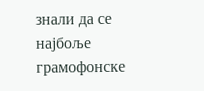знали да се најбоље грамофонске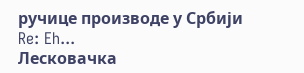ручице производе у Србији
Re: Eh...
Лесковачка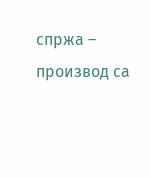спржа – производ са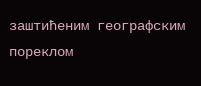заштићеним географским пореклом